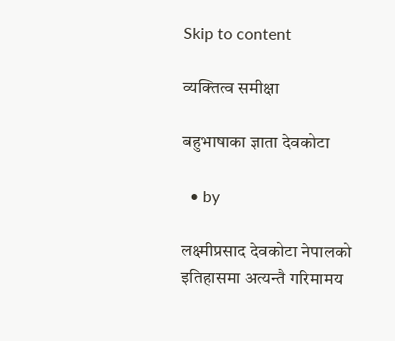Skip to content

व्यक्तित्व समीक्षा

बहुभाषाका ज्ञाता देवकोटा

  • by

लक्ष्मीप्रसाद देवकोटा नेपालको इतिहासमा अत्यन्तै गरिमामय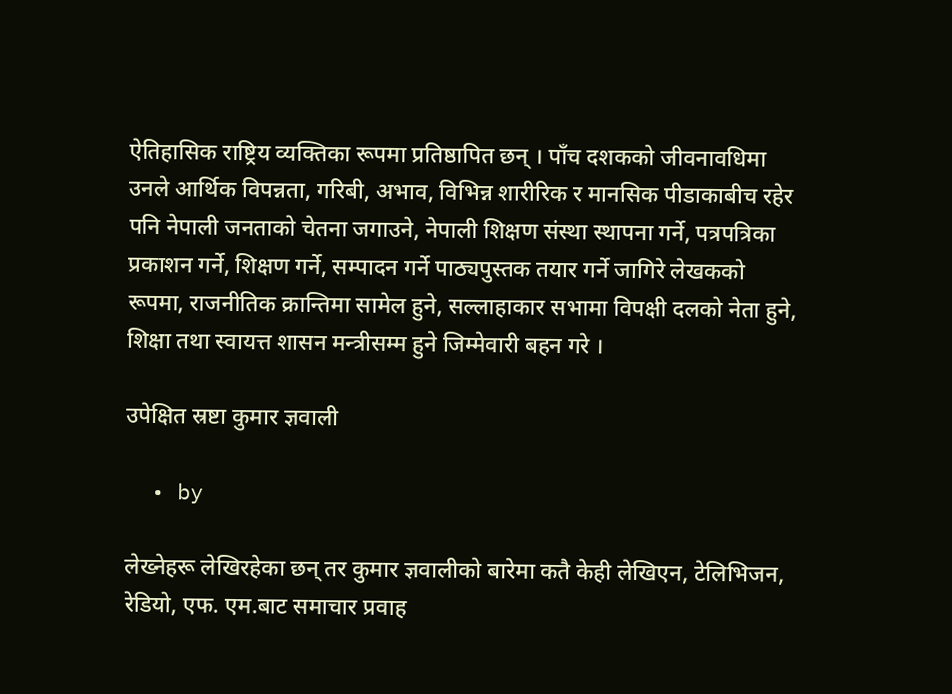ऐतिहासिक राष्ट्रिय व्यक्तिका रूपमा प्रतिष्ठापित छन् । पाँच दशकको जीवनावधिमा उनले आर्थिक विपन्नता, गरिबी, अभाव, विभिन्न शारीरिक र मानसिक पीडाकाबीच रहेर पनि नेपाली जनताको चेतना जगाउने, नेपाली शिक्षण संस्था स्थापना गर्ने, पत्रपत्रिका प्रकाशन गर्ने, शिक्षण गर्ने, सम्पादन गर्ने पाठ्यपुस्तक तयार गर्ने जागिरे लेखकको रूपमा, राजनीतिक क्रान्तिमा सामेल हुने, सल्लाहाकार सभामा विपक्षी दलको नेता हुने, शिक्षा तथा स्वायत्त शासन मन्त्रीसम्म हुने जिम्मेवारी बहन गरे ।

उपेक्षित स्रष्टा कुमार ज्ञवाली

  • by

लेख्नेहरू लेखिरहेका छन् तर कुमार ज्ञवालीको बारेमा कतै केही लेखिएन, टेलिभिजन, रेडियो, एफ. एम.बाट समाचार प्रवाह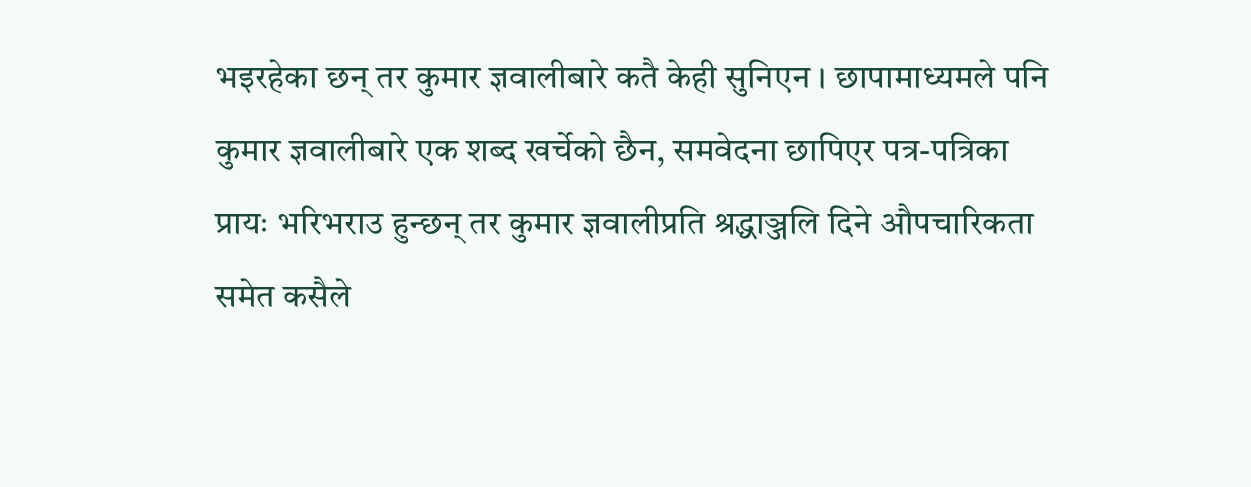भइरहेका छन् तर कुमार ज्ञवालीबारे कतै केही सुनिएन । छापामाध्यमले पनि कुमार ज्ञवालीबारे एक शब्द खर्चेको छैन, समवेदना छापिएर पत्र-पत्रिका प्रायः भरिभराउ हुन्छन् तर कुमार ज्ञवालीप्रति श्रद्धाञ्जलि दिने औपचारिकता समेत कसैले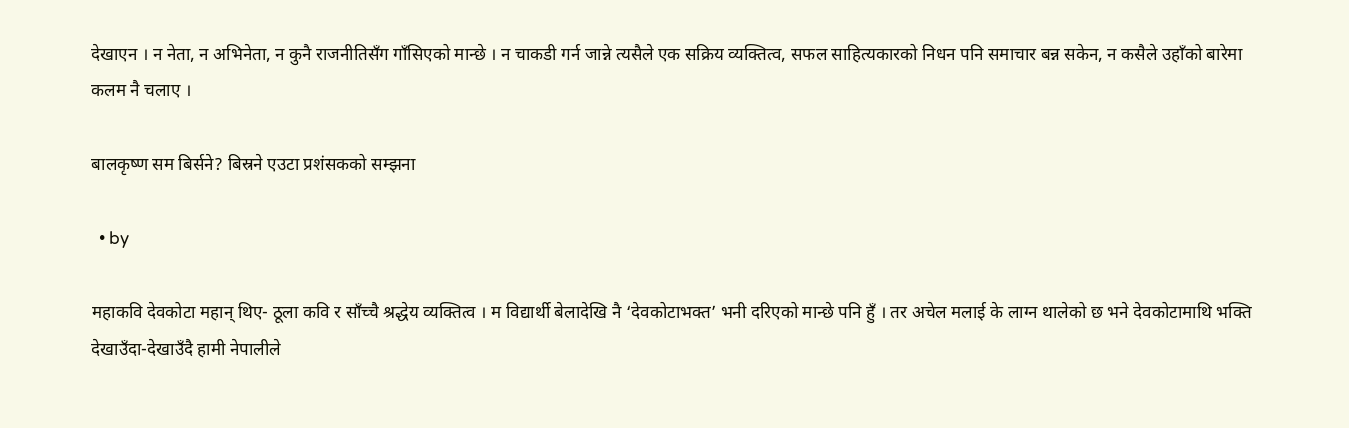देखाएन । न नेता, न अभिनेता, न कुनै राजनीतिसँग गाँसिएको मान्छे । न चाकडी गर्न जान्ने त्यसैले एक सक्रिय व्यक्तित्व, सफल साहित्यकारको निधन पनि समाचार बन्न सकेन, न कसैले उहाँको बारेमा कलम नै चलाए ।

बालकृष्ण सम बिर्सने? बिस्रने एउटा प्रशंसकको सम्झना

  • by

महाकवि देवकोटा महान् थिए- ठूला कवि र साँच्चै श्रद्धेय व्यक्तित्व । म विद्यार्थी बेलादेखि नै ‘देवकोटाभक्त’ भनी दरिएको मान्छे पनि हुँ । तर अचेल मलाई के लाग्न थालेको छ भने देवकोटामाथि भक्ति देखाउँदा-देखाउँदै हामी नेपालीले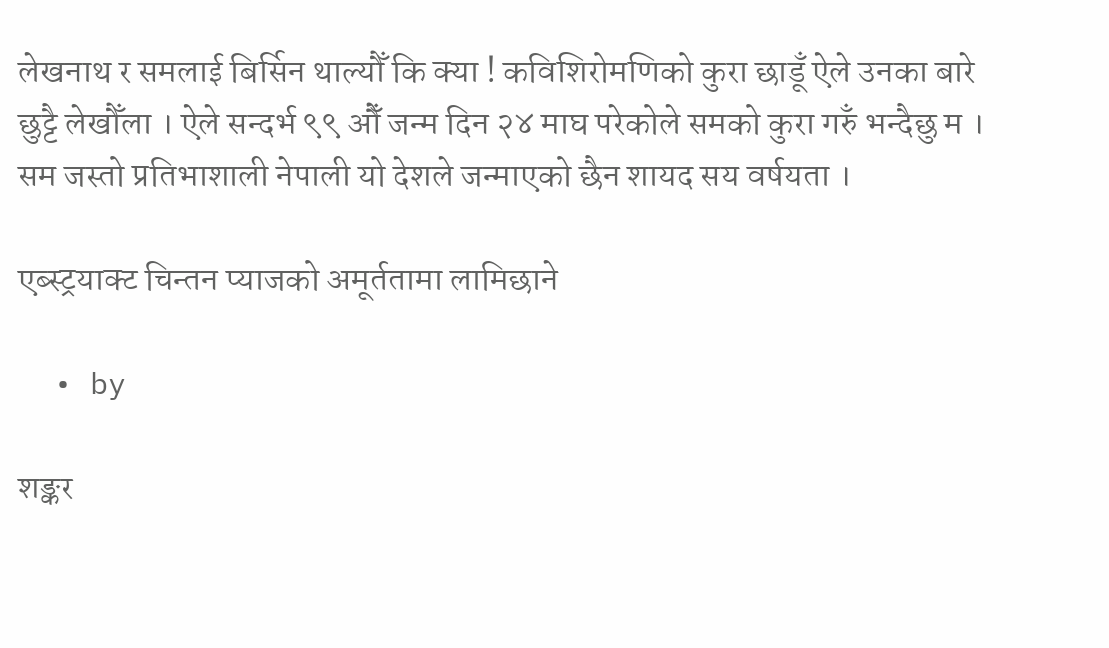लेखनाथ र समलाई बिर्सिन थाल्यौँ कि क्या ! कविशिरोमणिको कुरा छाडूँ ऐले उनका बारे छुट्टै लेखौँला । ऐले सन्दर्भ ९९ औँ जन्म दिन २४ माघ परेकोले समको कुरा गरुँ भन्दैछु म । सम जस्तो प्रतिभाशाली नेपाली यो देशले जन्माएको छैन शायद सय वर्षयता ।

एब्स्ट्रयाक्ट चिन्तन प्याजको अमूर्ततामा लामिछाने

  • by

शङ्कर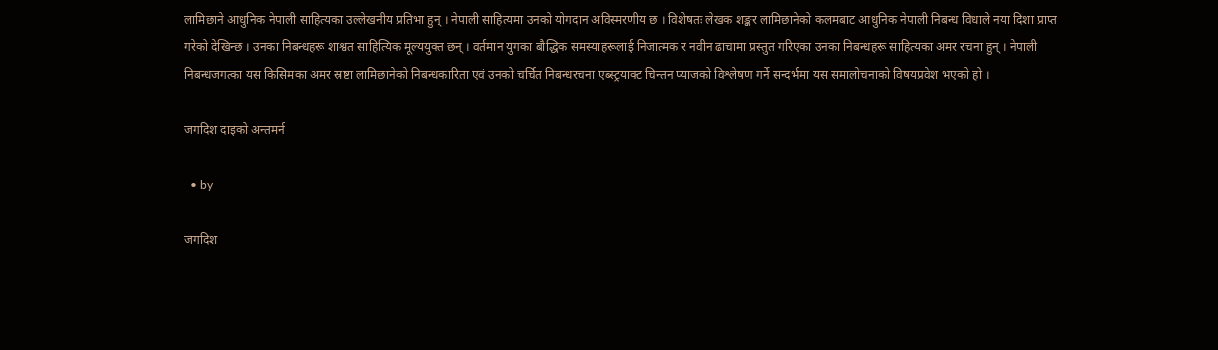लामिछाने आधुनिक नेपाली साहित्यका उल्लेखनीय प्रतिभा हुन् । नेपाली साहित्यमा उनको योगदान अविस्मरणीय छ । विशेषतः लेखक शङ्कर लामिछानेको कलमबाट आधुनिक नेपाली निबन्ध विधाले नया दिशा प्राप्त गरेको देखिन्छ । उनका निबन्धहरू शाश्वत साहित्यिक मूल्ययुक्त छन् । वर्तमान युगका बौद्धिक समस्याहरूलाई निजात्मक र नवीन ढाचामा प्रस्तुत गरिएका उनका निबन्धहरू साहित्यका अमर रचना हुन् । नेपाली निबन्धजगत्का यस किसिमका अमर स्रष्टा लामिछानेको निबन्धकारिता एवं उनको चर्चित निबन्धरचना एब्स्ट्रयाक्ट चिन्तन प्याजको विश्लेषण गर्ने सन्दर्भमा यस समालोचनाको विषयप्रवेश भएको हो ।

जगदिश दाइको अन्तमर्न

  • by

जगदिश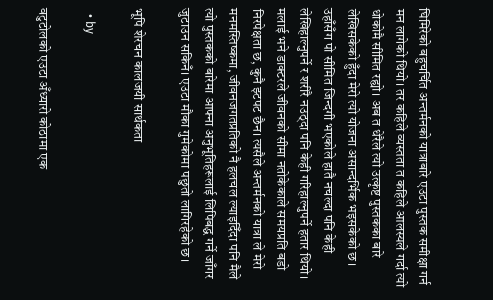घिमिरेको बहुचर्चित अन्तर्मनको यात्राबारे एउटा पुस्तक समीक्षा गर्न मन लागेको थियो। तर कहिले व्यस्तता त कहिले आलस्यले गर्दा त्यो धोकोमै सीमित रह्यो। अब त धेरैले त्यो उत्कृष्ट पुस्तकका बारे लेखिसकेको हुँदा मेरो त्यो योजना असान्दर्भिक भइसकेको छ। उहाँसँग पो सीमित जिन्दगी भएकोले हातै नचल्दा पनि केही लेखिहाल्नुपर्ने र शरीरै नउठ्दा पनि केही गरिहाल्नुपर्ने हतार थियो। मलाई भने डाक्टरले जीवनको सीमा नतोकेकाले समयप्रति बडो निरपेक्षता छ, कुनै झ्टपट छैन। त्यसैले अन्तर्मनको यात्रा ले मेरो मनमस्तिष्कमा, जीवनजगतप्रतिको नै हलचल ल्याइदिँदा पनि मैले त्यो पुस्तकको बारेमा आफ्ना अनुभूतिहरूलाई लिपिबद्ध गर्ने जाँगर जुटाउन सकिनँ। एउटा मौका गुमेकोमा पछुतो लागिरहेको छ।

भूपि शेरचन कालजयी सार्थकता

  • by

वटुटोलको एउटा अँध्यारो कोठामा एक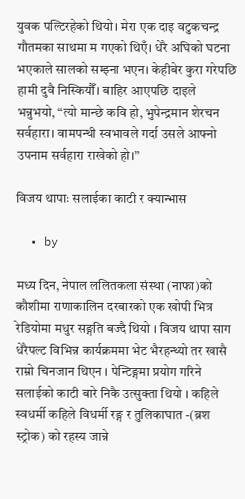युवक पल्टिरहेको थियो। मेरा एक दाइ वटुकचन्द्र गौतमका साथमा म गएको थिएँ। धेरै अघिको घटना भएकाले सालको सम्झ्ना भएन। केहीबेर कुरा गरेपछि हामी दुवै निस्कियौँ। बाहिर आएपछि दाइले भन्नुभयो, “त्यो मान्छे कवि हो, भुपेन्द्रमान शेरचन सर्वहारा। वामपन्थी स्वभावले गर्दा उसले आफ्नो उपनाम सर्वहारा राखेको हो।”

विजय थापाः सलाईका काटी र क्यान्भास

  • by

मध्य दिन, नेपाल ललितकला संस्था (नाफा)को कौशीमा राणाकालिन दरबारको एक खोपी भित्र रेडियोमा मधुर सङ्गति बज्दै थियो । विजय थापा साग धेरैपल्ट विभिन्न कार्यक्रममा भेट भैरहन्थ्यो तर खासै राम्रो चिनजान थिएन । पेन्टिङ्गमा प्रयोग गरिने सलाईको काटी बारे निकै उत्सुक्ता थियो । कहिले स्वधर्मी कहिले विधर्मी रङ्ग र तुलिकाघात -(ब्रश स्ट्रोक) को रहस्य जान्ने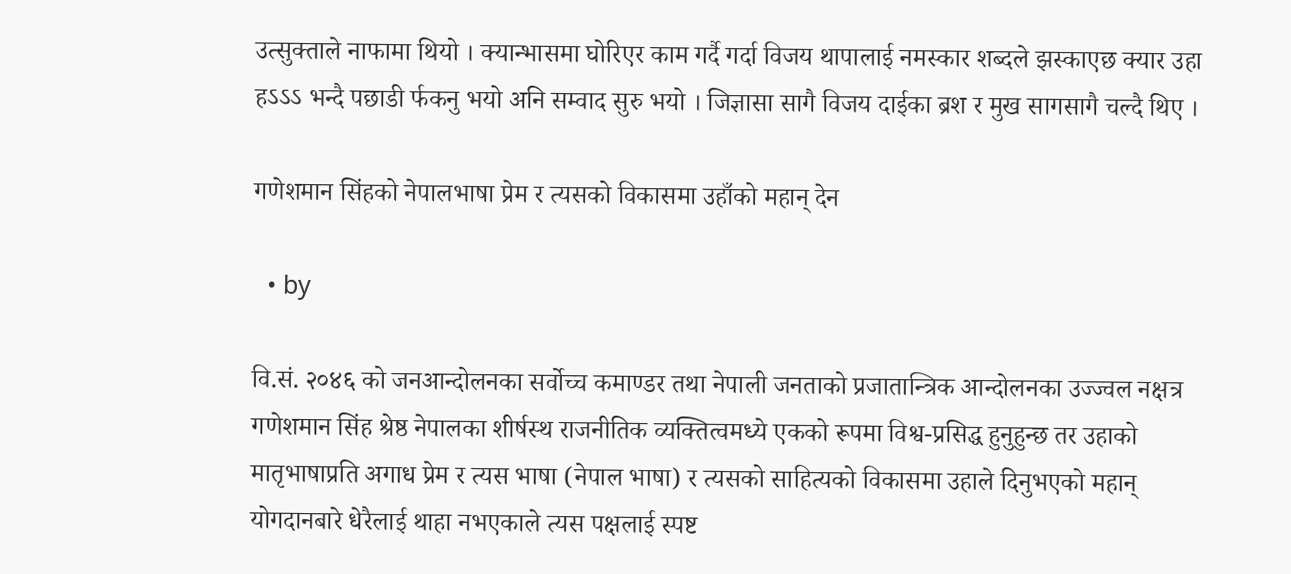उत्सुक्ताले नाफामा थियो । क्यान्भासमा घोरिएर काम गर्दै गर्दा विजय थापालाई नमस्कार शब्दले झस्काएछ क्यार उहा हऽऽऽ भन्दै पछाडी र्फकनु भयो अनि सम्वाद सुरु भयो । जिज्ञासा सागै विजय दाईका ब्रश र मुख सागसागै चल्दै थिए ।

गणेशमान सिंहको नेपालभाषा प्रेम र त्यसको विकासमा उहाँको महान् देन

  • by

वि.सं. २०४६ को जनआन्दोलनका सर्वोच्च कमाण्डर तथा नेपाली जनताको प्रजातान्त्रिक आन्दोलनका उज्ज्वल नक्षत्र गणेशमान सिंह श्रेष्ठ नेपालका शीर्षस्थ राजनीतिक व्यक्तित्वमध्ये एकको रूपमा विश्व-प्रसिद्ध हुनुहुन्छ तर उहाको मातृभाषाप्रति अगाध प्रेम र त्यस भाषा (नेपाल भाषा) र त्यसको साहित्यको विकासमा उहाले दिनुभएको महान् योगदानबारे धेरैलाई थाहा नभएकाले त्यस पक्षलाई स्पष्ट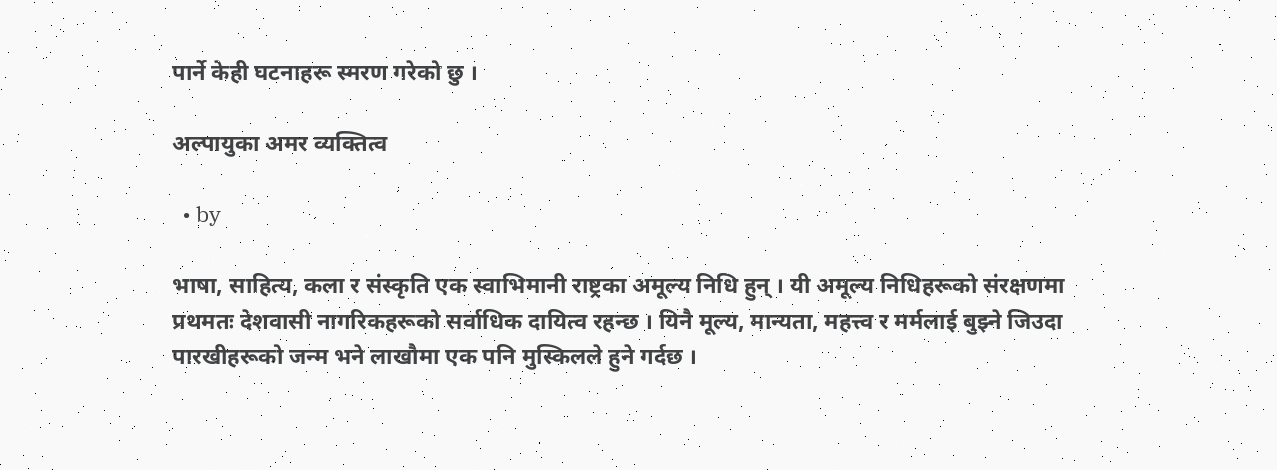पार्ने केही घटनाहरू स्मरण गरेको छु ।

अल्पायुका अमर व्यक्तित्व

  • by

भाषा, साहित्य, कला र संस्कृति एक स्वाभिमानी राष्ट्रका अमूल्य निधि हुन् । यी अमूल्य निधिहरूको संरक्षणमा प्रथमतः देशवासी नागरिकहरूको सर्वाधिक दायित्व रहन्छ । यिनै मूल्य, मान्यता, महत्त्व र मर्मलाई बुझ्ने जिउदा पारखीहरूको जन्म भने लाखौमा एक पनि मुस्किलले हुने गर्दछ ।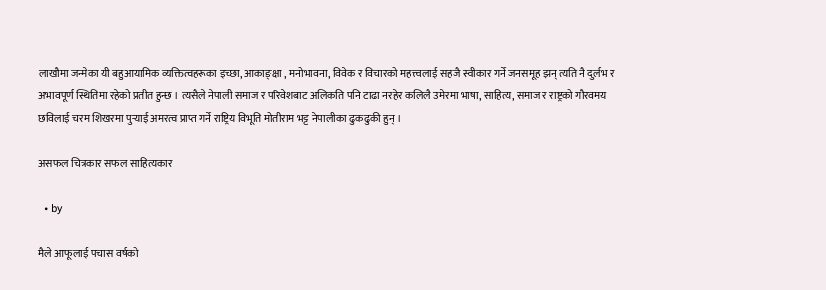लाखौमा जन्मेका यी बहुआयामिक व्यक्तित्वहरूका इच्छा, आकाङ्क्षा , मनोभावना, विवेक र विचारको महत्त्वलाई सहजै स्वीकार गर्ने जनसमूह झन् त्यति नै दुर्लभ र अभावपूर्ण स्थितिमा रहेको प्रतीत हुन्छ । त्यसैले नेपाली समाज र परिवेशबाट अलिकति पनि टाढा नरहेर कलिलै उमेरमा भाषा, साहित्य, समाज र राष्ट्रको गौरवमय छविलाई चरम शिखरमा पुर्‍याई अमरत्व प्राप्त गर्ने राष्ट्रिय विभूति मोतीराम भट्ट नेपालीका ढुकढुकी हुन् ।

असफल चित्रकार सफल साहित्यकार

  • by

मैले आफूलाई पचास वर्षको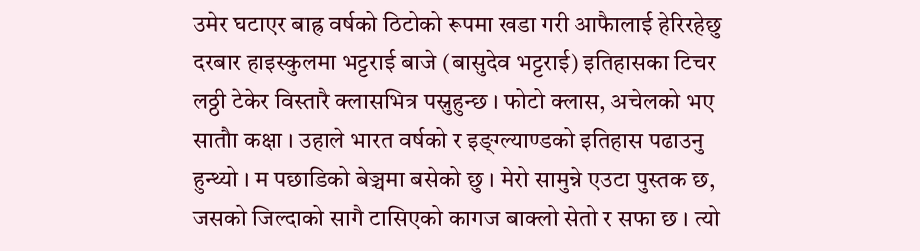उमेर घटाएर बाह्र वर्षको ठिटोको रूपमा खडा गरी आफैालाई हेरिरहेछु दरबार हाइस्कुलमा भट्टराई बाजे (बासुदेव भट्टराई) इतिहासका टिचर लठ्ठी टेकेर विस्तारै क्लासभित्र पस्नुहुन्छ । फोटो क्लास, अचेलको भए सातौा कक्षा । उहाले भारत वर्षको र इङ्ग्ल्याण्डको इतिहास पढाउनु हुन्थ्यो । म पछाडिको बेञ्चमा बसेको छु । मेरो सामुन्ने एउटा पुस्तक छ, जसको जिल्दाको सागै टासिएको कागज बाक्लो सेतो र सफा छ । त्यो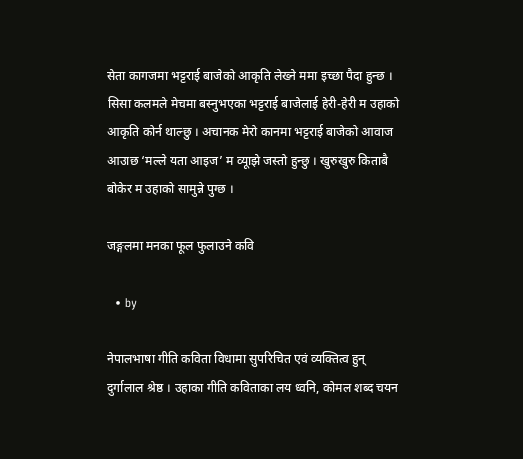सेता कागजमा भट्टराई बाजेको आकृति लेख्ने ममा इच्छा पैदा हुन्छ । सिसा कलमले मेचमा बस्नुभएका भट्टराई बाजेलाई हेरी-हेरी म उहाको आकृति कोर्न थाल्छु । अचानक मेरो कानमा भट्टराई बाजेको आवाज आउाछ ‘मल्ले यता आइज’ म व्यूाझे जस्तो हुन्छु । खुरुखुरु किताबै बोकेर म उहाको सामुन्ने पुग्छ ।

जङ्गलमा मनका फूल फुलाउने कवि

  • by

नेपालभाषा गीति कविता विधामा सुपरिचित एवं व्यक्तित्व हुन् दुर्गालाल श्रेष्ठ । उहाका गीति कविताका लय ध्वनि, कोमल शब्द चयन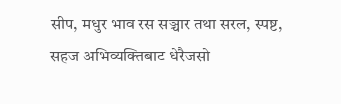सीप, मधुर भाव रस सञ्चार तथा सरल, स्पष्ट, सहज अभिव्यक्तिबाट धेरैजसो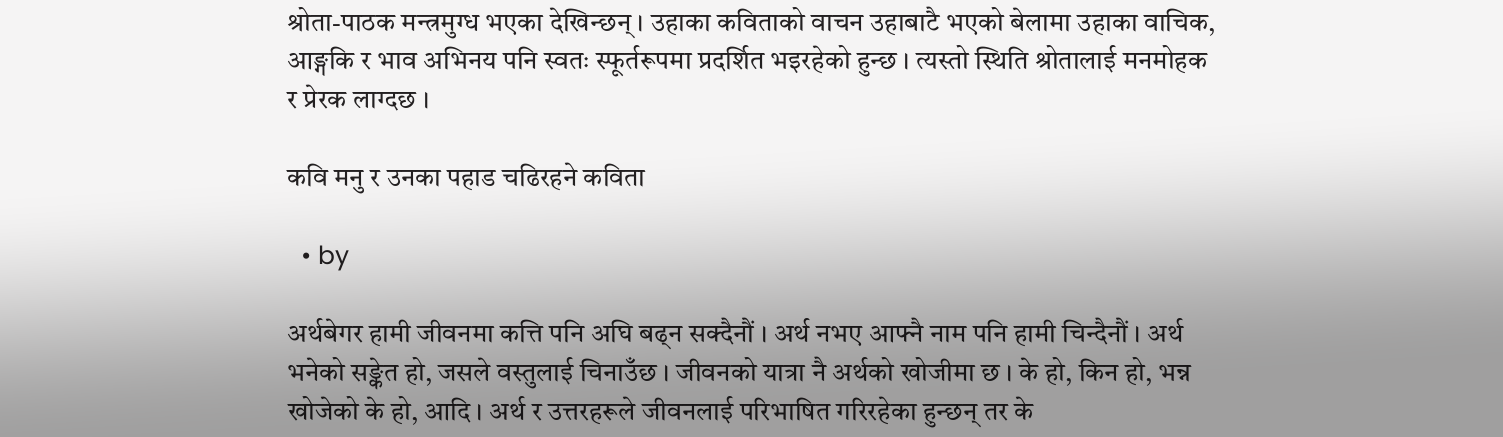श्रोता-पाठक मन्त्रमुग्ध भएका देखिन्छन् । उहाका कविताको वाचन उहाबाटै भएको बेलामा उहाका वाचिक, आङ्गकि र भाव अभिनय पनि स्वतः स्फूर्तरूपमा प्रदर्शित भइरहेको हुन्छ । त्यस्तो स्थिति श्रोतालाई मनमोहक र प्रेरक लाग्दछ ।

कवि मनु र उनका पहाड चढिरहने कविता

  • by

अर्थबेगर हामी जीवनमा कत्ति पनि अघि बढ्न सक्दैनौं । अर्थ नभए आफ्नै नाम पनि हामी चिन्दैनौं । अर्थ भनेको सङ्केत हो, जसले वस्तुलाई चिनाउँछ । जीवनको यात्रा नै अर्थको खोजीमा छ । के हो, किन हो, भन्न खोजेको के हो, आदि । अर्थ र उत्तरहरूले जीवनलाई परिभाषित गरिरहेका हुन्छन् तर के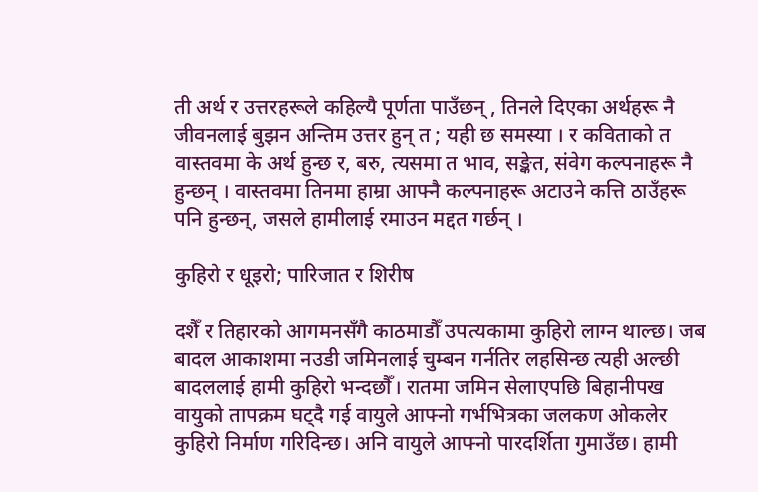ती अर्थ र उत्तरहरूले कहिल्यै पूर्णता पाउँछन् , तिनले दिएका अर्थहरू नै जीवनलाई बुझन अन्तिम उत्तर हुन् त ; यही छ समस्या । र कविताको त वास्तवमा के अर्थ हुन्छ र, बरु, त्यसमा त भाव, सङ्केत, संवेग कल्पनाहरू नै हुन्छन् । वास्तवमा तिनमा हाम्रा आफ्नै कल्पनाहरू अटाउने कत्ति ठाउँहरू पनि हुन्छन्, जसले हामीलाई रमाउन मद्दत गर्छन् ।

कुहिरो र धूइरो; पारिजात र शिरीष

दशैँ र तिहारको आगमनसँगै काठमाडौँ उपत्यकामा कुहिरो लाग्न थाल्छ। जब बादल आकाशमा नउडी जमिनलाई चुम्बन गर्नतिर लहसिन्छ त्यही अल्छी बादललाई हामी कुहिरो भन्दछौँ। रातमा जमिन सेलाएपछि बिहानीपख वायुको तापक्रम घट्दै गई वायुले आफ्नो गर्भभित्रका जलकण ओकलेर कुहिरो निर्माण गरिदिन्छ। अनि वायुले आफ्नो पारदर्शिता गुमाउँछ। हामी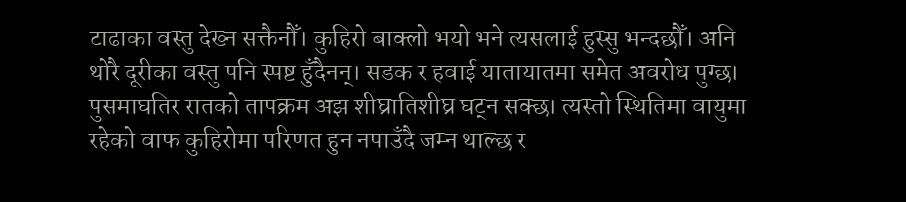टाढाका वस्तु देख्न सक्तैनौँ। कुहिरो बाक्लो भयो भने त्यसलाई हुस्सु भन्दछौँ। अनि थोरै दूरीका वस्तु पनि स्पष्ट हुँदैनन्। सडक र हवाई यातायातमा समेत अवरोध पुग्छ। पुसमाघतिर रातको तापक्रम अझ शीघ्रातिशीघ्र घट्न सक्छ। त्यस्तो स्थितिमा वायुमा रहेको वाफ कुहिरोमा परिणत हुन नपाउँदै जम्न थाल्छ र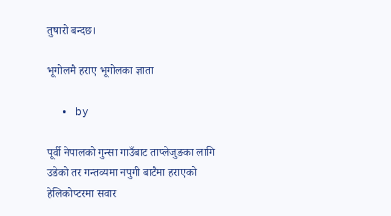तुषारो बन्दछ।

भूगोलमै हराए भूगोलका ज्ञाता

  • by

पूर्वी नेपालको गुन्सा गाउँबाट ताप्लेजुङका लागि उडेको तर गन्तव्यमा नपुगी बाटैमा हराएको हेलिकोप्टरमा सवार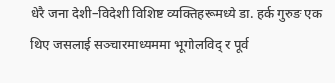धेरै जना देशी–विदेशी विशिष्ट व्यक्तिहरूमध्ये डा. हर्क गुरुङ एक थिए जसलाई सञ्चारमाध्यममा भूगोलविद् र पूर्व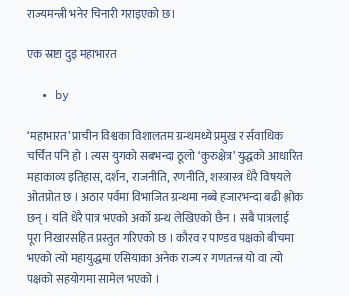राज्यमन्त्री भनेर चिनारी गराइएको छ।

एक स्रष्टा दुइ महाभारत

  • by

‘महाभारत’ प्राचीन विश्वका विशालतम ग्रन्थमध्ये प्रमुख र र्सवाधिक चर्चित पनि हो । त्यस युगको सबभन्दा ठूलो ‘कुरुक्षेत्र’ युद्धको आधारित महाकाव्य इतिहास, दर्शन, राजनीति, रणनीति, शस्त्रास्त्र धेरै विषयले ओतप्रोत छ । अठार पर्वमा विभाजित ग्रन्थमा नब्बे हजारभन्दा बढी श्लोक छन् । यति धेरै पात्र भएको अर्को ग्रन्थ लेखिएको छैन । सबै पात्रलाई पूरा निखारसहित प्रस्तुत गरिएको छ । कौरव र पाण्डव पक्षको बीचमा भएको त्यो महायुद्धमा एसियाका अनेक राज्य र गणतन्त्र यो वा त्यो पक्षको सहयोगमा सामेल भएको ।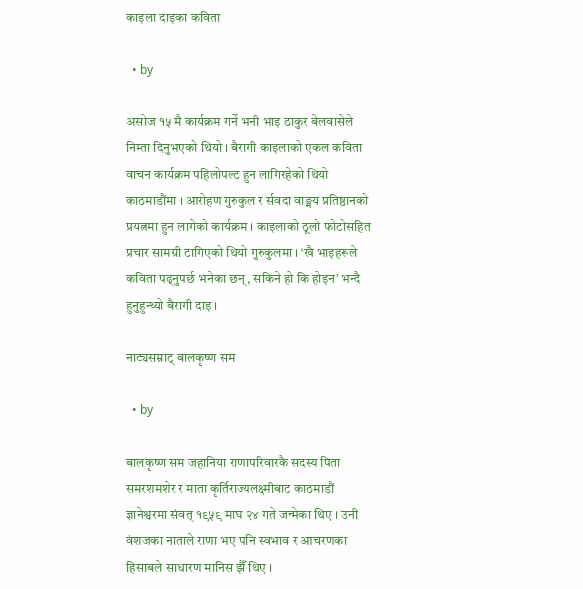काइला दाइका कविता

  • by

असोज १५ मै कार्यक्रम गर्ने भनी भाइ ठाकुर बेलवासेले निम्ता दिनुभएको थियो । बैरागी काइलाको एकल कविता वाचन कार्यक्रम पहिलोपल्ट हुन लागिरहेको थियो काठमाडौंमा । आरोहण गुरुकुल र र्सवदा वाङ्मय प्रतिष्ठानको प्रयत्नमा हुन लागेको कार्यक्रम । काइलाको ठूलो फोटोसहित प्रचार सामग्री टागिएको थियो गुरुकुलमा । ‘खै भाइहरूले कविता पढ्नुपर्छ भनेका छन्, सकिने हो कि होइन’ भन्दै हुनुहुन्थ्यो बैरागी दाइ ।

नाट्यसम्राट् बालकृष्ण सम

  • by

बालकृष्ण सम जहानिया राणापरिवारकै सदस्य पिता समरशमशेर र माता कृर्तिराज्यलक्ष्मीबाट काठमाडौं ज्ञानेश्वरमा संवत् १९५९ माघ २४ गते जन्मेका थिए । उनी वंशजका नाताले राणा भए पनि स्वभाव र आचरणका हिसाबले साधारण मानिस झैँ थिए ।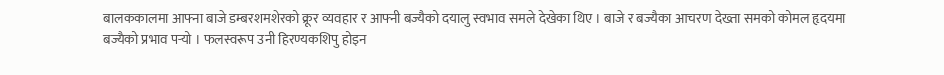बालककालमा आफ्ना बाजे डम्बरशमशेरको क्रूर व्यवहार र आफ्नी बज्यैको दयालु स्वभाव समले देखेका थिए । बाजे र बज्यैका आचरण देख्ता समको कोमल हृदयमा बज्यैको प्रभाव पर्‍यो । फलस्वरूप उनी हिरण्यकशिपु होइन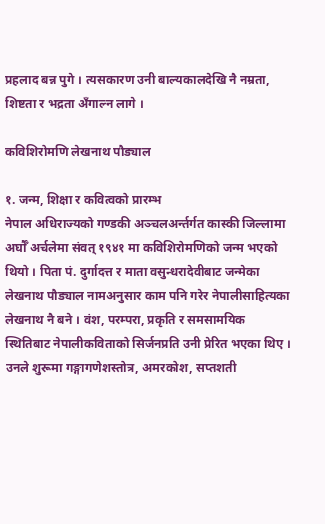प्रहलाद बन्न पुगे । त्यसकारण उनी बाल्यकालदेखि नै नम्रता, शिष्टता र भद्रता अँगाल्न लागे ।

कविशिरोमणि लेखनाथ पौड्याल

१. जन्म, शिक्षा र कवित्वको प्रारम्भ
नेपाल अधिराज्यको गण्डकी अञ्चलअर्न्तर्गत कास्की जिल्लामा अर्घौँ अर्चलेमा संवत् १९४१ मा कविशिरोमणिको जन्म भएको थियो । पिता पं. दुर्गादत्त र माता वसुन्धरादेवीबाट जन्मेका लेखनाथ पौड्याल नामअनुसार काम पनि गरेर नेपालीसाहित्यका लेखनाथ नै बने । वंश, परम्परा, प्रकृति र समसामयिक स्थितिबाट नेपालीकविताको सिर्जनप्रति उनी प्रेरित भएका थिए । उनले शुरूमा गङ्गागणेशस्तोत्र, अमरकोश, सप्तशती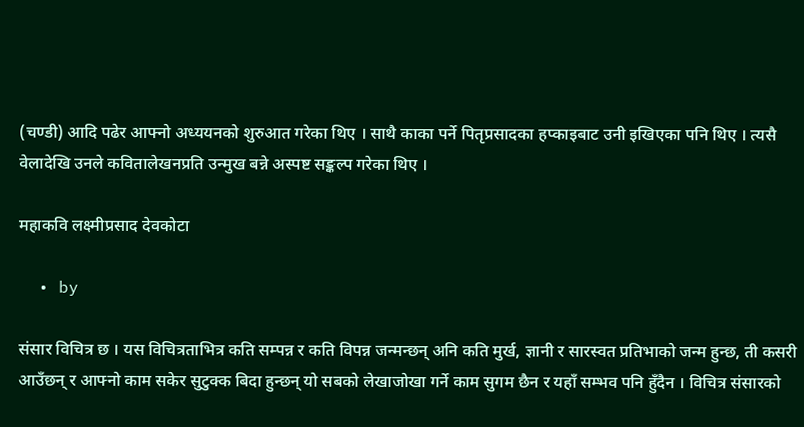(चण्डी) आदि पढेर आफ्नो अध्ययनको शुरुआत गरेका थिए । साथै काका पर्ने पितृप्रसादका हप्काइबाट उनी इखिएका पनि थिए । त्यसै वेलादेखि उनले कवितालेखनप्रति उन्मुख बन्ने अस्पष्ट सङ्कल्प गरेका थिए ।

महाकवि लक्ष्मीप्रसाद देवकोटा

  • by

संसार विचित्र छ । यस विचित्रताभित्र कति सम्पन्न र कति विपन्न जन्मन्छन् अनि कति मुर्ख, ज्ञानी र सारस्वत प्रतिभाको जन्म हुन्छ, ती कसरी आउँछन् र आफ्नो काम सकेर सुटुक्क बिदा हुन्छन् यो सबको लेखाजोखा गर्ने काम सुगम छैन र यहाँ सम्भव पनि हुँदैन । विचित्र संसारको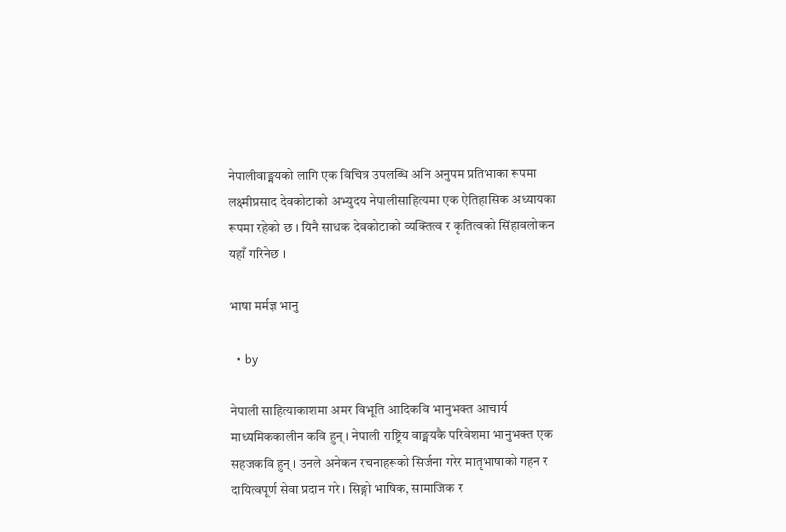नेपालीवाङ्मयको लागि एक विचित्र उपलब्धि अनि अनुपम प्रतिभाका रूपमा लक्ष्मीप्रसाद देवकोटाको अभ्युदय नेपालीसाहित्यमा एक ऐतिहासिक अध्यायका रूपमा रहेको छ । यिनै साधक देवकोटाको व्यक्तित्व र कृतित्वको सिंहावलोकन यहाँ गरिनेछ ।

भाषा मर्मज्ञ भानु

  • by

नेपाली साहित्याकाशमा अमर विभूति आदिकवि भानुभक्त आचार्य माध्यमिककालीन कवि हुन् । नेपाली राष्ट्रिय वाङ्मयकै परिवेशमा भानुभक्त एक सहजकवि हुन् । उनले अनेकन रचनाहरूको सिर्जना गरेर मातृभाषाको गहन र दायित्वपूर्ण सेवा प्रदान गरे । सिङ्गो भाषिक, सामाजिक र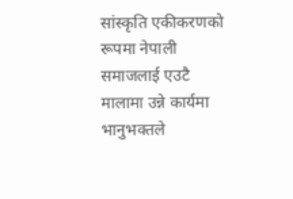सांस्कृति एकीकरणको रूपमा नेपाली समाजलाई एउटै मालामा उन्ने कार्यमा भानुभक्तले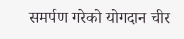समर्पण गरेको योगदान चीर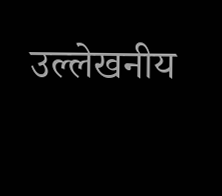उल्लेखनीय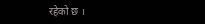रहेको छ ।